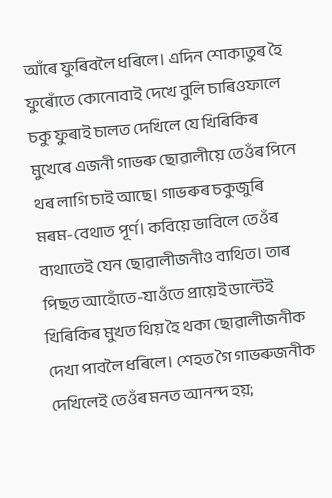আঁৰে ফুৰিবলৈ ধৰিলে। এদিন শোকাতুৰ হৈ ফুৰোঁতে কোনোবাই দেখে বুলি চাৰিওফালে চকু ফুৰাই চালত দেখিলে যে খিৰিকিৰ মুখেৰে এজনী গাভৰু ছোৱালীয়ে তেওঁৰ পিনে থৰ লাগি চাই আছে। গাভৰুৰ চকুজুৰি মৰম-বেথাত পূৰ্ণ। কবিয়ে ভাবিলে তেওঁৰ ব্যথাতেই যেন ছোৱালীজনীও ব্যথিত। তাৰ পিছত আহোঁতে-যাওঁতে প্ৰায়েই ডান্টেই খিৰিকিৰ মুখত থিয় হৈ থকা ছোৱালীজনীক দেখা পাবলৈ ধৰিলে। শেহত গৈ গাভৰুজনীক দেখিলেই তেওঁৰ মনত আনন্দ হয়;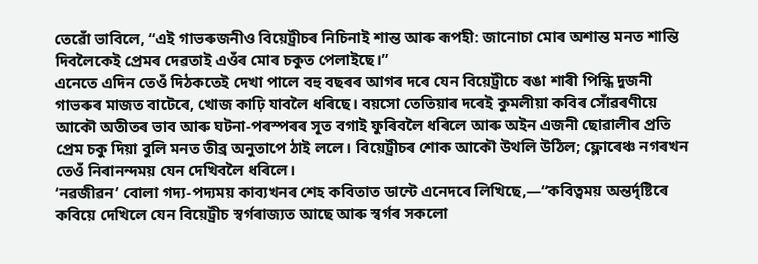তেৱোঁ ভাবিলে, “এই গাভৰুজনীও বিয়েট্ৰীচৰ নিচিনাই শান্ত আৰু ৰূপহী: জানোচা মোৰ অশান্ত মনত শান্তি দিবলৈকেই প্ৰেমৰ দেৱতাই এওঁৰ মোৰ চকুত পেলাইছে।”
এনেতে এদিন তেওঁ দিঠকতেই দেখা পালে বহু বছৰৰ আগৰ দৰে যেন বিয়েট্ৰীচে ৰঙা শাৰী পিন্ধি দুজনী গাভৰুৰ মাজত বাটেৰে, খোজ কাঢ়ি যাবলৈ ধৰিছে। বয়সো তেতিয়াৰ দৰেই কুমলীয়া কবিৰ সোঁৱৰণীয়ে আকৌ অতীতৰ ভাব আৰু ঘটনা-পৰস্পৰৰ সূত বগাই ফুৰিবলৈ ধৰিলে আৰু অইন এজনী ছোৱালীৰ প্ৰতি প্ৰেম চকু দিয়া বুলি মনত তীব্ৰ অনুতাপে ঠাই ললে। বিয়েট্ৰীচৰ শোক আকৌ উথলি উঠিল; ফ্লোৰেঞ্চ নগৰখন তেওঁ নিৰানন্দময় যেন দেখিবলৈ ধৰিলে।
‘নৱজীৱন’ বোলা গদ্য-পদ্যময় কাব্যখনৰ শেহ কবিতাত ডান্টে এনেদৰে লিখিছে,—“কবিত্বময় অন্তৰ্দৃষ্টিৰে কবিয়ে দেখিলে যেন বিয়েট্ৰীচ স্বৰ্গৰাজ্যত আছে আৰু স্বৰ্গৰ সকলো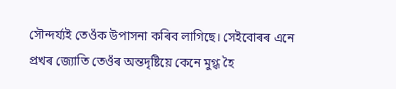সৌন্দৰ্য্যই তেওঁক উপাসনা কৰিব লাগিছে। সেইবোৰৰ এনে প্ৰখৰ জ্যোতি তেওঁৰ অন্তদৃষ্টিয়ে কেনে মুগ্ধ হৈ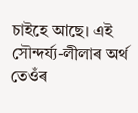চাইহে আছে। এই সৌন্দৰ্য্য-লীলাৰ অৰ্থ তেওঁৰ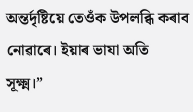অন্তৰ্দৃষ্টিয়ে তেওঁক উপলব্ধি কৰাব নোৱাৰে। ইয়াৰ ভাযা অতি সূক্ষ্ম।”